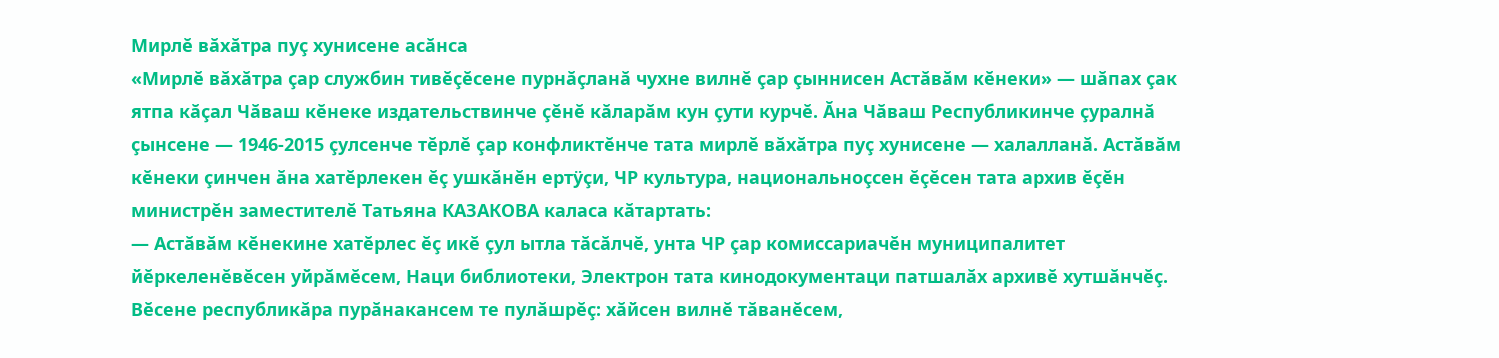Мирлĕ вăхăтра пуç хунисене асăнса
«Мирлĕ вăхăтра çар службин тивĕçĕсене пурнăçланă чухне вилнĕ çар çыннисен Астăвăм кĕнеки» — шăпах çак ятпа кăçал Чăваш кĕнеке издательствинче çĕнĕ кăларăм кун çути курчĕ. Ăна Чăваш Республикинче çуралнă çынсене — 1946-2015 çулсенче тĕрлĕ çар конфликтĕнче тата мирлĕ вăхăтра пуç хунисене — халалланă. Астăвăм кĕнеки çинчен ăна хатĕрлекен ĕç ушкăнĕн ертÿçи, ЧР культура, национальноçсен ĕçĕсен тата архив ĕçĕн министрĕн заместителĕ Татьяна КАЗАКОВА каласа кăтартать:
— Астăвăм кĕнекине хатĕрлес ĕç икĕ çул ытла тăсăлчĕ, унта ЧР çар комиссариачĕн муниципалитет йĕркеленĕвĕсен уйрăмĕсем, Наци библиотеки, Электрон тата кинодокументаци патшалăх архивĕ хутшăнчĕç. Вĕсене республикăра пурăнакансем те пулăшрĕç: хăйсен вилнĕ тăванĕсем,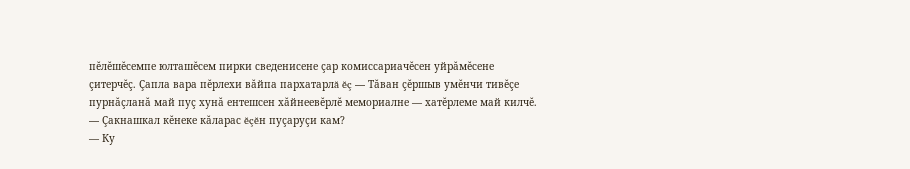пĕлĕшĕсемпе юлташĕсем пирки сведенисене çар комиссариачĕсен уйрăмĕсене çитерчĕç. Çапла вара пĕрлехи вăйпа пархатарлă ĕç — Тăван çĕршыв умĕнчи тивĕçе пурнăçланă май пуç хунă ентешсен хăйнеевĕрлĕ мемориалне — хатĕрлеме май килчĕ.
— Çакнашкал кĕнеке кăларас ĕçĕн пуçаруçи кам?
— Ку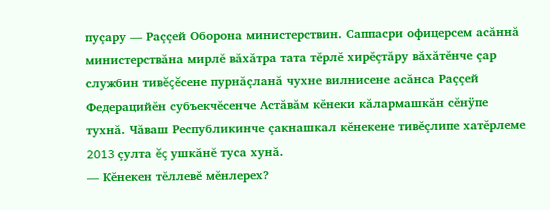пуçару — Раççей Оборона министерствин. Саппасри офицерсем асăннă министерствăна мирлĕ вăхăтра тата тĕрлĕ хирĕçтăру вăхăтĕнче çар службин тивĕçĕсене пурнăçланă чухне вилнисене асăнса Раççей Федерацийĕн субъекчĕсенче Астăвăм кĕнеки кăлармашкăн сĕнÿпе тухнă. Чăваш Республикинче çакнашкал кĕнекене тивĕçлипе хатĕрлеме 2013 çулта ĕç ушкăнĕ туса хунă.
— Кĕнекен тĕллевĕ мĕнлерех?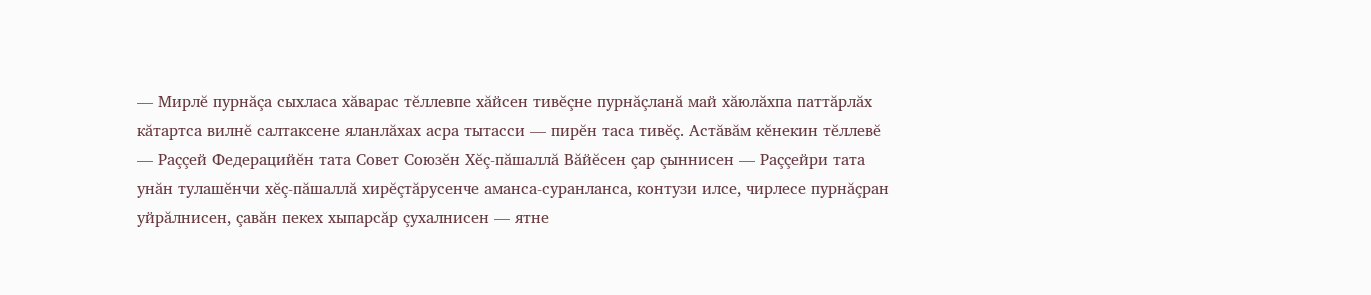— Мирлĕ пурнăçа сыхласа хăварас тĕллевпе хăйсен тивĕçне пурнăçланă май хăюлăхпа паттăрлăх кăтартса вилнĕ салтаксене яланлăхах асра тытасси — пирĕн таса тивĕç. Астăвăм кĕнекин тĕллевĕ — Раççей Федерацийĕн тата Совет Союзĕн Хĕç-пăшаллă Вăйĕсен çар çыннисен — Раççейри тата унăн тулашĕнчи хĕç-пăшаллă хирĕçтăрусенче аманса-суранланса, контузи илсе, чирлесе пурнăçран уйрăлнисен, çавăн пекех хыпарсăр çухалнисен — ятне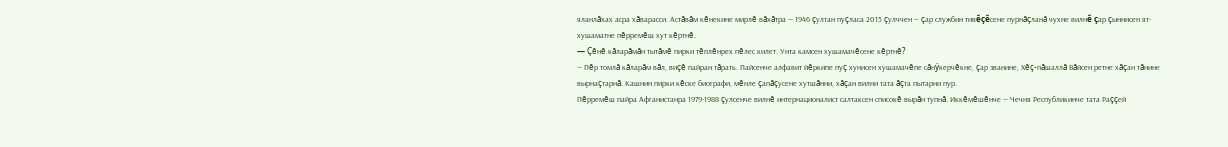яланлăхах асра хăварасси. Астăвăм кĕнекине мирлĕ вăхăтра — 1946 çултан пуçласа 2015 çулччен — çар службин тивĕçĕсене пурнăçланă чухне вилнĕ çар çыннисен ят-хушаматне пĕрремĕш хут кĕртнĕ.
— Çĕнĕ кăларăмăн тытăмĕ пирки тĕплĕнрех пĕлес килет. Унта камсен хушамачĕсене кĕртнĕ?
— Пĕр томлă кăларăм вăл, виçĕ пайран тăрать. Пайсенче алфавит йĕркипе пуç хунисен хушамачĕпе сăнÿкерчĕкне, çар званине, Хĕç-пăшаллă Вăйсен ретне хăçан тăнине вырнаçтарнă. Кашнин пирки кĕске биографи, мĕнле çапăçусене хутшăнни, хăçан вилни тата ăçта пытарни пур.
Пĕрремĕш пайра Афганистанра 1979-1988 çулсенче вилнĕ интернационалист салтаксен списокĕ вырăн тупнă. Иккĕмĕшĕнче — Чечня Республикинче тата Раççей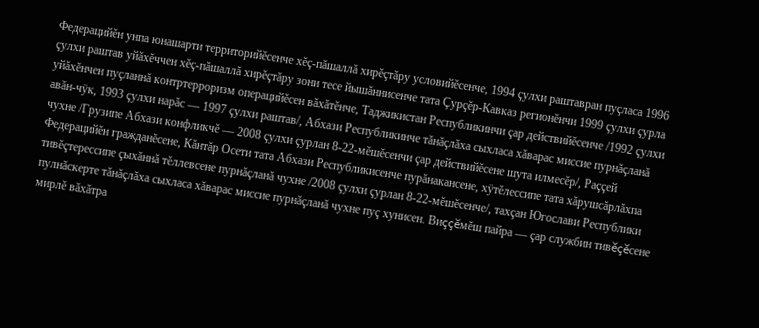Федерацийĕн унпа юнашарти территорийĕсенче хĕç-пăшаллă хирĕçтăру условийĕсенче, 1994 çулхи раштавран пуçласа 1996 çулхи раштав уйăхĕччен хĕç-пăшаллă хирĕçтăру зони тесе йышăннисенче тата Çурçĕр-Кавказ регионĕнчи 1999 çулхи çурла уйăхĕнчен пуçланнă контртерроризм операцийĕсен вăхăтĕнче, Таджикистан Республикинчи çар действийĕсенче /1992 çулхи авăн-чÿк, 1993 çулхи нарăс — 1997 çулхи раштав/, Абхази Республикинче тăнăçлăха сыхласа хăварас миссие пурнăçланă чухне /Грузипе Абхази конфликчĕ — 2008 çулхи çурлан 8-22-мĕшĕсенчи çар действийĕсене шута илмесĕр/, Раççей Федерацийĕн гражданĕсене, Кăнтăр Осети тата Абхази Республикисенче пурăнакансене, хÿтĕлессипе тата хăрушсăрлăхпа тивĕçтерессипе çыхăннă тĕллевсене пурнăçланă чухне /2008 çулхи çурлан 8-22-мĕшĕсенче/, тахçан Югослави Республики пулнăскерте тăнăçлăха сыхласа хăварас миссие пурнăçланă чухне пуç хунисен. Виççĕмĕш пайра — çар службин тивĕçĕсене мирлĕ вăхăтра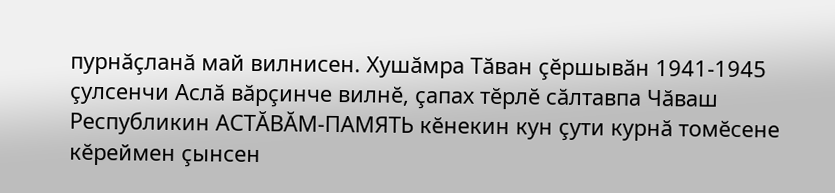пурнăçланă май вилнисен. Хушăмра Тăван çĕршывăн 1941-1945 çулсенчи Аслă вăрçинче вилнĕ, çапах тĕрлĕ сăлтавпа Чăваш Республикин АСТĂВĂМ-ПАМЯТЬ кĕнекин кун çути курнă томĕсене кĕреймен çынсен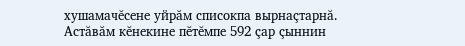хушамачĕсене уйрăм списокпа вырнаçтарнă.
Астăвăм кĕнекине пĕтĕмпе 592 çар çыннин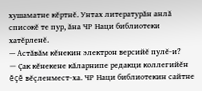хушаматне кĕртнĕ. Унтах литературăн анлă списокĕ те пур, ăна ЧР Наци библиотеки хатĕрленĕ.
— Астăвăм кĕнекин электрон версийĕ пулĕ-и?
— Çак кĕнекене кăларнипе редакци коллегийĕн ĕçĕ вĕçленмест-ха. ЧР Наци библиотекин сайтне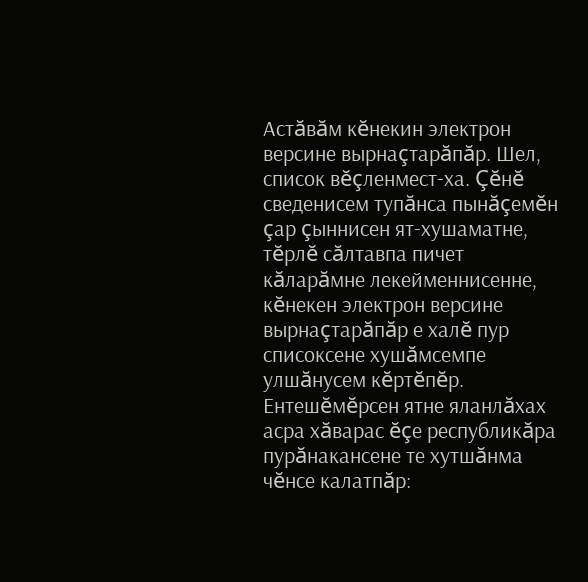Астăвăм кĕнекин электрон версине вырнаçтарăпăр. Шел, список вĕçленмест-ха. Çĕнĕ сведенисем тупăнса пынăçемĕн çар çыннисен ят-хушаматне, тĕрлĕ сăлтавпа пичет кăларăмне лекейменнисенне, кĕнекен электрон версине вырнаçтарăпăр е халĕ пур списоксене хушăмсемпе улшăнусем кĕртĕпĕр. Ентешĕмĕрсен ятне яланлăхах асра хăварас ĕçе республикăра пурăнакансене те хутшăнма чĕнсе калатпăр: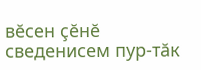вĕсен çĕнĕ сведенисем пур-тăк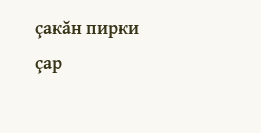çакăн пирки çар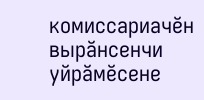комиссариачĕн вырăнсенчи уйрăмĕсене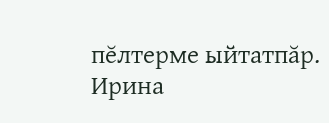пĕлтерме ыйтатпăр.
Ирина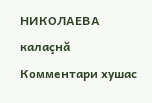НИКОЛАЕВА
калаçнă
Комментари хушас